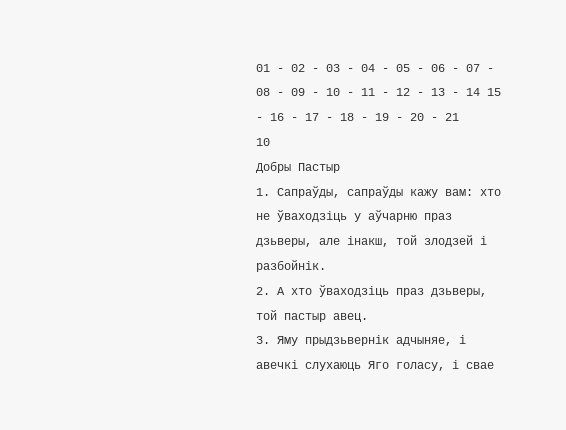01 - 02 - 03 - 04 - 05 - 06 - 07 - 08 - 09 - 10 - 11 - 12 - 13 - 14 15 - 16 - 17 - 18 - 19 - 20 - 21
10
Добры Пастыр
1. Сапраўды, сапраўды кажу вам: хто не ўваходзіць у аўчарню праз дзьверы, але інакш, той злодзей і разбойнік.
2. А хто ўваходзіць праз дзьверы, той пастыр авец.
3. Яму прыдзьвернік адчыняе, і авечкі слухаюць Яго голасу, і свае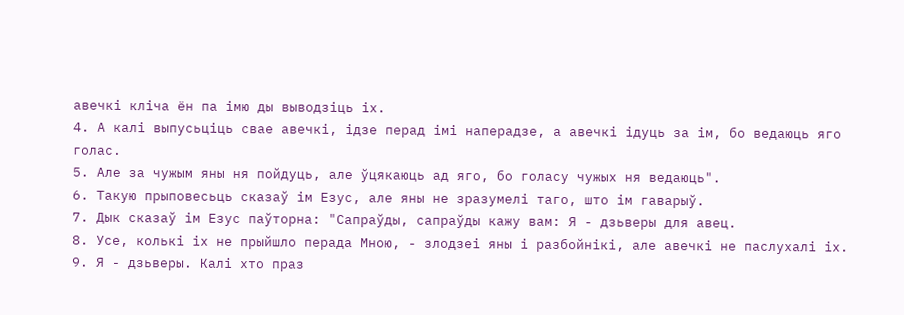авечкі кліча ён па імю ды выводзіць іх.
4. А калі выпусьціць свае авечкі, ідзе перад імі наперадзе, а авечкі ідуць за ім, бо ведаюць яго голас.
5. Але за чужым яны ня пойдуць, але ўцякаюць ад яго, бо голасу чужых ня ведаюць".
6. Такую прыповесьць сказаў ім Езус, але яны не зразумелі таго, што ім гаварыў.
7. Дык сказаў ім Езус паўторна: "Сапраўды, сапраўды кажу вам: Я - дзьверы для авец.
8. Усе, колькі іх не прыйшло перада Мною, - злодзеі яны і разбойнікі, але авечкі не паслухалі іх.
9. Я - дзьверы. Калі хто праз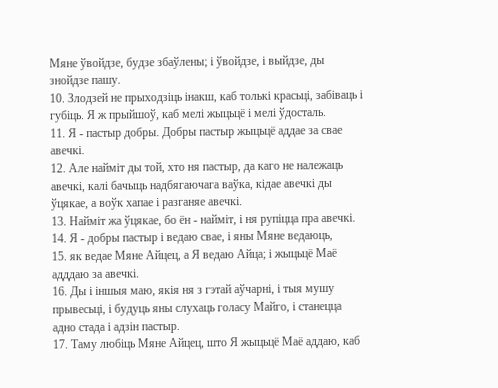Мяне ўвойдзе, будзе збаўлены; і ўвойдзе, і выйдзе, ды знойдзе пашу.
10. Злодзей не прыходзіць інакш, каб толькі красьці, забіваць і губіць. Я ж прыйшоў, каб мелі жыцьцё і мелі ўдосталь.
11. Я - пастыр добры. Добры пастыр жыцьцё аддае за свае авечкі.
12. Але найміт ды той, хто ня пастыр, да каго не належаць авечкі, калі бачыць надбягаючага ваўка, кідае авечкі ды ўцякае, а воўк хапае і разганяе авечкі.
13. Найміт жа ўцякае, бо ён - найміт, і ня рупіцца пра авечкі.
14. Я - добры пастыр і ведаю свае, і яны Мяне ведаюць,
15. як ведае Мяне Айцец, а Я ведаю Айца; і жыцьцё Маё адддаю за авечкі.
16. Ды і іншыя маю, якія ня з гэтай аўчарні, і тыя мушу прывесьці, і будуць яны слухаць голасу Майго, і станецца адно стада і адзін пастыр.
17. Таму любіць Мяне Айцец, што Я жыцьцё Маё аддаю, каб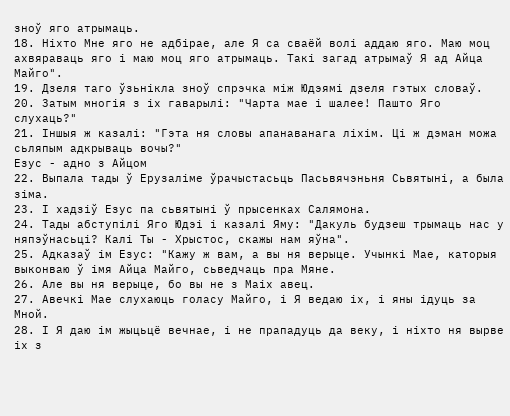зноў яго атрымаць.
18. Ніхто Мне яго не адбірае, але Я са сваёй волі аддаю яго. Маю моц ахвяраваць яго і маю моц яго атрымаць. Такі загад атрымаў Я ад Айца Майго".
19. Дзеля таго ўзьнікла зноў спрэчка між Юдэямі дзеля гэтых словаў.
20. Затым многія з іх гаварылі: "Чарта мае і шалее! Пашто Яго слухаць?"
21. Іншыя ж казалі: "Гэта ня словы апанаванага ліхім. Ці ж дэман можа сьляпым адкрываць вочы?"
Езус - адно з Айцом
22. Выпала тады ў Ерузаліме ўрачыстасьць Пасьвячэньня Сьвятыні, а была зіма.
23. І хадзіў Езус па сьвятыні ў прысенках Салямона.
24. Тады абступілі Яго Юдэі і казалі Яму: "Дакуль будзеш трымаць нас у няпэўнасьці? Калі Ты - Хрыстос, скажы нам яўна".
25. Адказаў ім Езус: "Кажу ж вам, а вы ня верыце. Учынкі Мае, каторыя выконваю ў імя Айца Майго, сьведчаць пра Мяне.
26. Але вы ня верыце, бо вы не з Маіх авец.
27. Авечкі Мае слухаюць голасу Майго, і Я ведаю іх, і яны ідуць за Мной.
28. І Я даю ім жыцьцё вечнае, і не прападуць да веку, і ніхто ня вырве іх з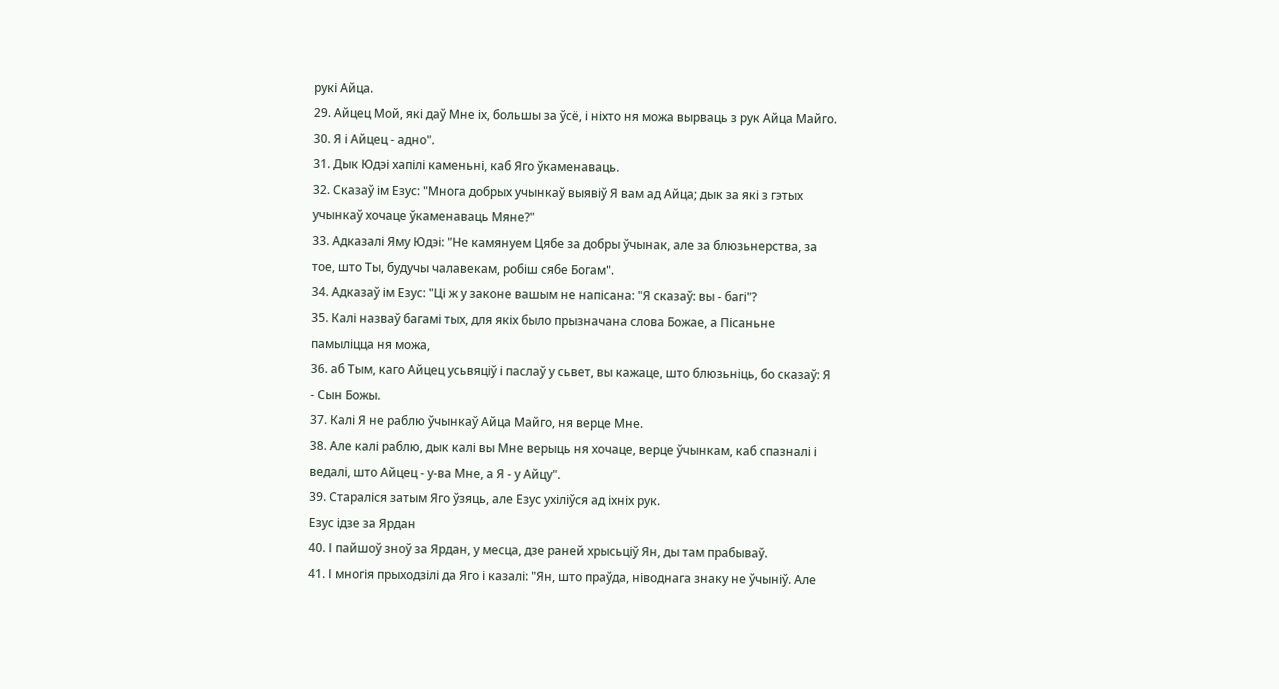рукі Айца.
29. Айцец Мой, які даў Мне іх, большы за ўсё, і ніхто ня можа вырваць з рук Айца Майго.
30. Я і Айцец - адно".
31. Дык Юдэі хапілі каменьні, каб Яго ўкаменаваць.
32. Сказаў ім Езус: "Многа добрых учынкаў выявіў Я вам ад Айца; дык за які з гэтых учынкаў хочаце ўкаменаваць Мяне?"
33. Адказалі Яму Юдэі: "Не камянуем Цябе за добры ўчынак, але за блюзьнерства, за тое, што Ты, будучы чалавекам, робіш сябе Богам".
34. Адказаў ім Езус: "Ці ж у законе вашым не напісана: "Я сказаў: вы - багі"?
35. Калі назваў багамі тых, для якіх было прызначана слова Божае, а Пісаньне памыліцца ня можа,
36. аб Тым, каго Айцец усьвяціў і паслаў у сьвет, вы кажаце, што блюзьніць, бо сказаў: Я - Сын Божы.
37. Калі Я не раблю ўчынкаў Айца Майго, ня верце Мне.
38. Але калі раблю, дык калі вы Мне верыць ня хочаце, верце ўчынкам, каб спазналі і ведалі, што Айцец - у-ва Мне, а Я - у Айцу".
39. Стараліся затым Яго ўзяць, але Езус ухіліўся ад іхніх рук.
Езус ідзе за Ярдан
40. І пайшоў зноў за Ярдан, у месца, дзе раней хрысьціў Ян, ды там прабываў.
41. І многія прыходзілі да Яго і казалі: "Ян, што праўда, ніводнага знаку не ўчыніў. Але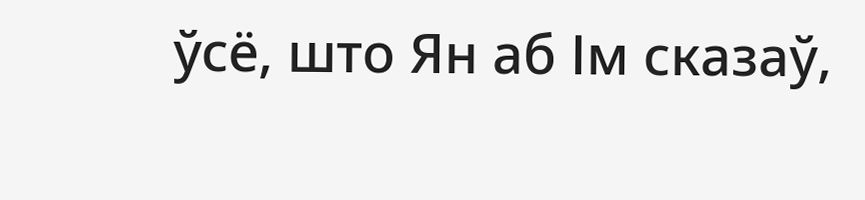ўсё, што Ян аб Ім сказаў,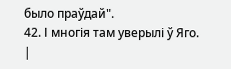было праўдай".
42. І многія там уверылі ў Яго.
|